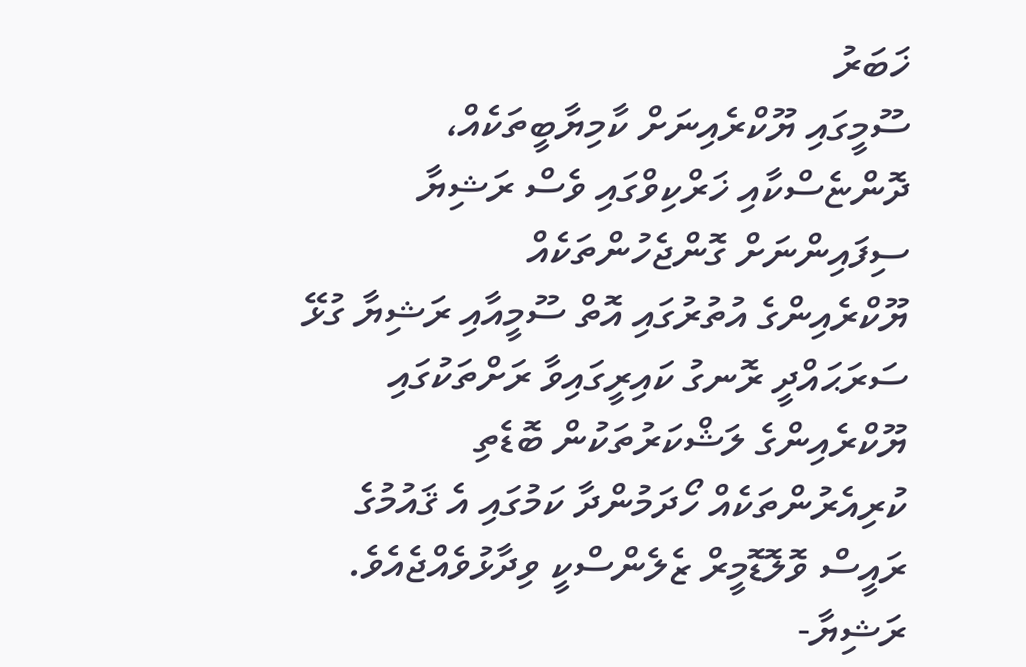ޚަބަރު
ސޫމީގައި ޔޫކްރެއިނަށް ކާމިޔާބީތަކެއް، ދޮންޏެސްކާއި ޚަރްކިވްގައި ވެސް ރަޝިޔާ ސިފައިންނަށް ގޮންޖެހުންތަކެއް
ޔޫކްރެއިންގެ އުތުރުގައި އޮތް ސޫމީއާއި ރަޝިޔާ ގުޅޭ ސަރަޙައްދީ ރޮނގު ކައިރީގައިވާ ރަށްތަކުގައި ޔޫކްރެއިންގެ ލަޝްކަރުތަކުން ބޮޑެތި ކުރިއެރުންތަކެއް ހޯދަމުންދާ ކަމުގައި އެ ޤައުމުގެ ރައީސް ވޮލޮޑޮމީރް ޒެލެންސްކީ ވިދާޅުވެއްޖެއެވެ. ރަޝިޔާ-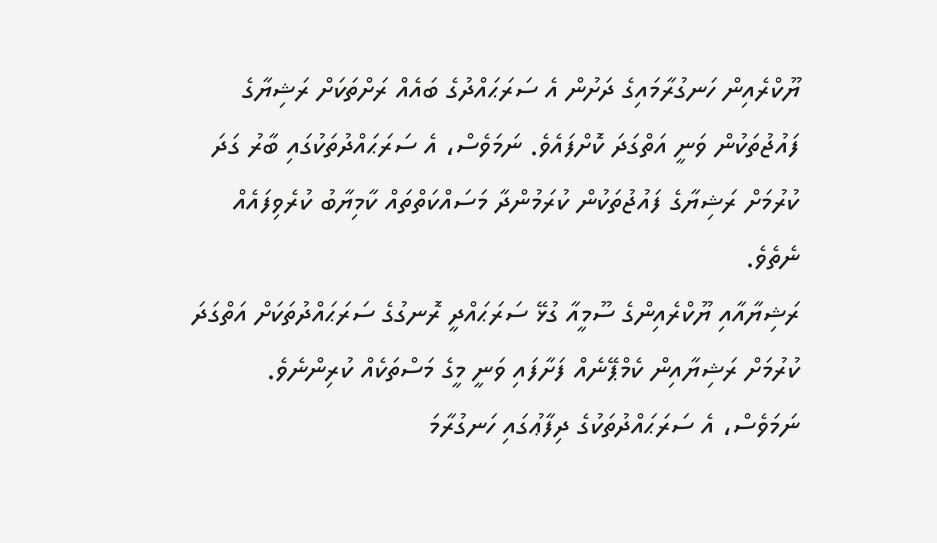ޔޫކްރެއިން ހަނގުރާމައިގެ ދަށުން އެ ސަރަޙައްދުގެ ބައެއް ރަށްތަކަށް ރަޝިޔާގެ ފައުޖުތަކުން ވަނީ އަތްގަދަ ކޮށްފައެވެ. ނަމަވެސް، އެ ސަރަޙައްދުތަކުގައި ބާރު ގަދަ ކުރުމަށް ރަޝިޔާގެ ފައުޖުތަކުން ކުރަމުންދާ މަސައްކަތްތައް ކާމިޔާބު ކުރެވިފައެއް ނެތެވެ.
ރަޝިޔާއާއި ޔޫކްރެއިންގެ ސޫމީއާ ގުޅޭ ސަރަޙައްދީ ރޮނގުގެ ސަރަޙައްދުތަކަށް އަތްގަދަ ކުރުމަށް ރަޝިޔާއިން ކެމްޕޭނެއް ފަށާފައި ވަނީ މީގެ މަސްތަކެއް ކުރިންނެވެ. ނަމަވެސް، އެ ސަރަޙައްދުތަކުގެ ދިފާޢުގައި ހަނގުރާމަ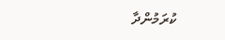ކުރަމުންދާ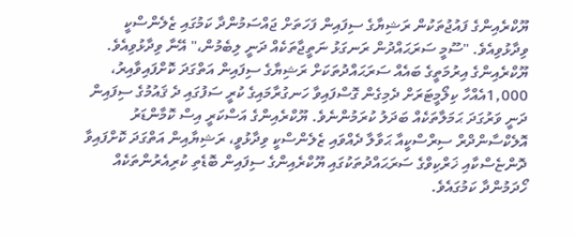ޔޫކްރެއިންގެ ފައުޖުތަކުން ރަޝިޔާގެ ސިފައިން ފަހަތަށް ޖައްސަމުންދާ ކަމުގައި ޒެލެންސްކީ ވިދާޅުވިއެވެ. "ސޫމީ ސަރަޙައްދުން ރަނގަޅު ނަތީޖާތަކެއް ދަނީ ލިބެމުން،" އޭނާ ވިދާޅުވިއެވެ.
ޔޫކްރެއިންގެ އިރުމަތީގެ ބައެއް ސަރަޙައްދުތަކަށް ރަޝިޔާގެ ސިފައިން އަތްގަދަ ކޮށްފައިވާއިރު، 1,000އެއްހާ ކިލޯމީޓަރަށް ދެމިގެން ގޮސްފައިވާ ހަނގުރާމައިގެ ކުރީ ސަފުގައި ދެ ޤައުމުގެ ސިފައިން ދަނީ ވަރުގަދަ ޙަމަލާތަކެއް ބަދަލު ކުރަމުންނެވެ. ޔޫކްރެއިންގެ އަސްކަރީ އިސް ކޮމާންޑަރު އޮލެކްސާންދްރް ސިރްސްކީއާ ޙަވާލާ ދެއްވައި ޒެލެންސްކީ ވިދާޅުވީ، ރަޝިޔާއިން އަތްގަދަ ކޮށްފައިވާ ދޮންޏެސްކާއި ޚަރްކިވްގެ ސަރަޙައްދުތަކުގައި ޔޫކްރެއިންގެ ސިފައިން ބޮޑެތި ކުރިއެރުންތަކެއް ހޯދަމުންދާ ކަމުގައެވެ.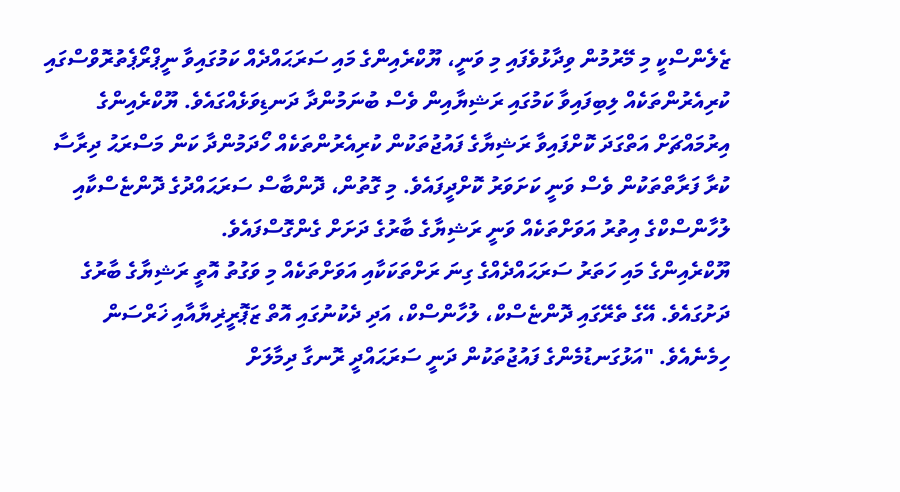ޒެލެންސްކީ މި މޭރުމުން ވިދާޅުވެފައި މި ވަނީ، ޔޫކްރެއިންގެ މައި ސަރަޙައްދެއް ކަމުގައިވާ ނީޕްރޯޕެތުރޮވްސްގައި ކުރިއެރުންތަކެއް ލިބިފައިވާ ކަމުގައި ރަޝިޔާއިން ވެސް ބުނަމުންދާ ދަނޑިވަޅެއްގައެވެ. ޔޫކްރެއިންގެ އިރުމައްޗަށް އަތްގަދަ ކޮށްފައިވާ ރަޝިޔާގެ ފައުޖުތަކުން ކުރިއެރުންތަކެއް ހޯދަމުންދާ ކަން މަސްރަޙު ދިރާސާ ކުރާ ފަރާތްތަކުން ވެސް ވަނީ ކަށަވަރު ކޮށްދީފައެވެ. މި ގޮތުން، ދޮންބާސް ސަރަޙައްދުގެ ދޮންޏެސްކާއި ލުހާންސްކްގެ އިތުރު އަވަށްތަކެއް ވަނީ ރަޝިޔާގެ ބާރުގެ ދަށަށް ގެންގޮސްފައެވެ.
ޔޫކްރެއިންގެ މައި ހަތަރު ސަރަޙައްދެއްގެ ގިނަ ރަށްތަކަކާއި އަވަށްތަކެއް މި ވަގުތު އޮތީ ރަޝިޔާގެ ބާރުގެ ދަށުގައެވެ. އޭގެ ތެރޭގައި ދޮންޏެސްކް، ލުހާންސްކް، އަދި ދެކުނުގައި އޮތް ޒަޕޮރީޜިޔާއާއި ޚަރްސަން ހިމެނެއެވެ. "އަޅުގަނޑުމެންގެ ފައުޖުތަކުން ދަނީ ސަރަޙައްދީ ރޮނގާ ދިމާލަށް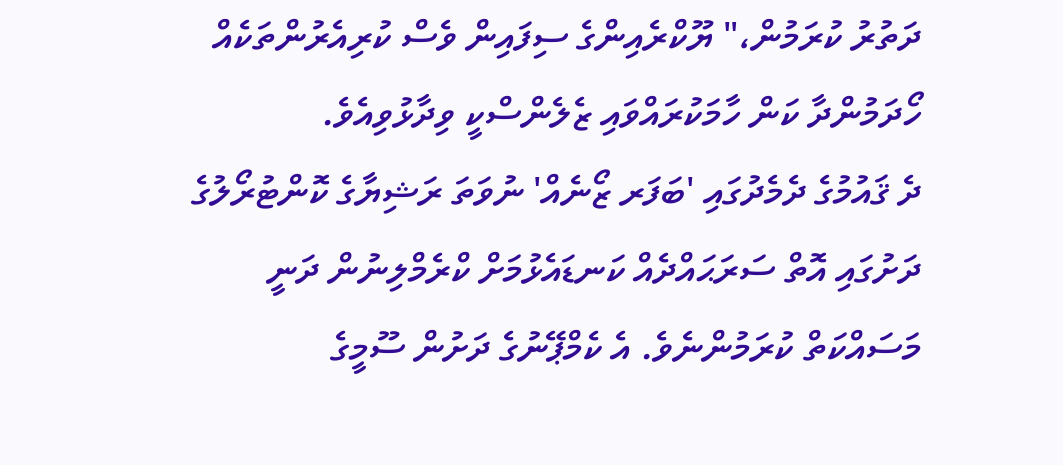ދަތުރު ކުރަމުން،" ޔޫކްރެއިންގެ ސިފައިން ވެސް ކުރިއެރުންތަކެއް ހޯދަމުންދާ ކަން ހާމަކުރައްވައި ޒެލެންސްކީ ވިދާޅުވިއެވެ.
ދެ ޤައުމުގެ ދެމެދުގައި 'ބަފަރ ޒޯނެއް' ނުވަތަ ރަޝިޔާގެ ކޮންޓުރޯލުގެ ދަށުގައި އޮތް ސަރަޙައްދެއް ކަނޑައެޅުމަށް ކްރެމްލިނުން ދަނީ މަސައްކަތް ކުރަމުންނެވެ. އެ ކެމްޕޭނުގެ ދަށުން ސޫމީގެ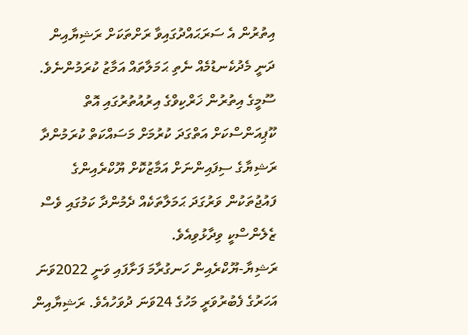އިތުރުން އެ ސަރަޙައްދުގައިވާ ރަށްތަކަށް ރަޝިޔާއިން ދަނީ މެދުކެނޑުމެއް ނެތި ޙަމަލާތައް އަމާޒު ކުރަމުންނެވެ. ސޫމީގެ އިތުރުން ޚަރްކިވްގެ އިރުއުތުރުގައި އޮތް ކޫޕިއަންސްކަށް އަތްގަދަ ކުރުމަށް މަސައްކަތް ކުރަމުންދާ ރަޝިޔާގެ ސިފައިންނަށް އަމާޒުކޮށް ޔޫކްރެއިންގެ ފައުޖުތަކުން ވަރުގަދަ ޙަމަލާތަކެއް ދެމުންދާ ކަމުގައި ވެސް ޒެލެންސްކީ ވިދާޅުވިއެވެ.
ރަޝިޔާ-ޔޫކްރެއިން ހަނގުރާމަ ފަށާފައި ވަނީ 2022ވަނަ އަހަރުގެ ފެބުރުވަރީ މަހުގެ 24ވަނަ ދުވަހުއެވެ. ރަޝިޔާއިން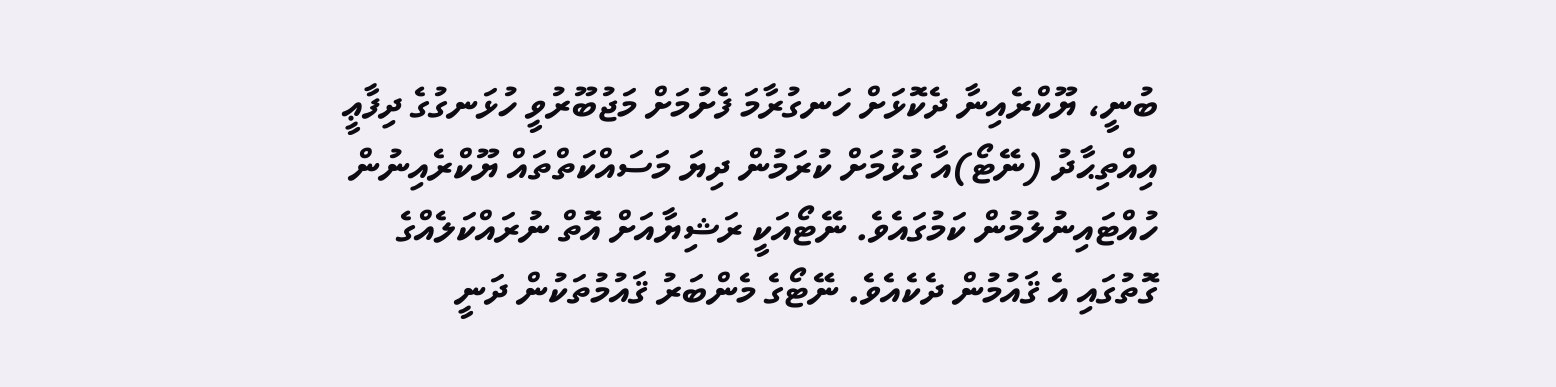ބުނީ، ޔޫކްރެއިނާ ދެކޮޅަށް ހަނގުރާމަ ފެށުމަށް މަޖުބޫރުވީ ހުޅަނގުގެ ދިފާޢީ އިއްތިޙާދު (ނޭޓޯ)އާ ގުޅުމަށް ކުރަމުން ދިޔަ މަސައްކަތްތައް ޔޫކްރެއިނުން ހުއްޓައިނުލުމުން ކަމުގައެވެ. ނޭޓޯއަކީ ރަޝިޔާއަށް އޮތް ނުރައްކަލެއްގެ ގޮތުގައި އެ ޤައުމުން ދެކެއެވެ. ނޭޓޯގެ މެންބަރު ޤައުމުތަކުން ދަނީ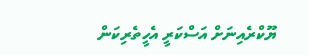ޔޫކްރެއިނަށް އަސްކަރީ އެހީތެރިކަން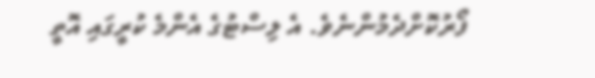ފޯރުކޮށްދެމުންނެވެ. އެ ލިސްޓުގެ އެންމެ ކުރީގައި އޮތީ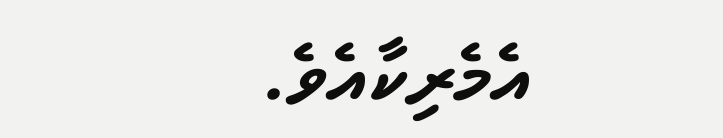އެމެރިކާއެވެ.